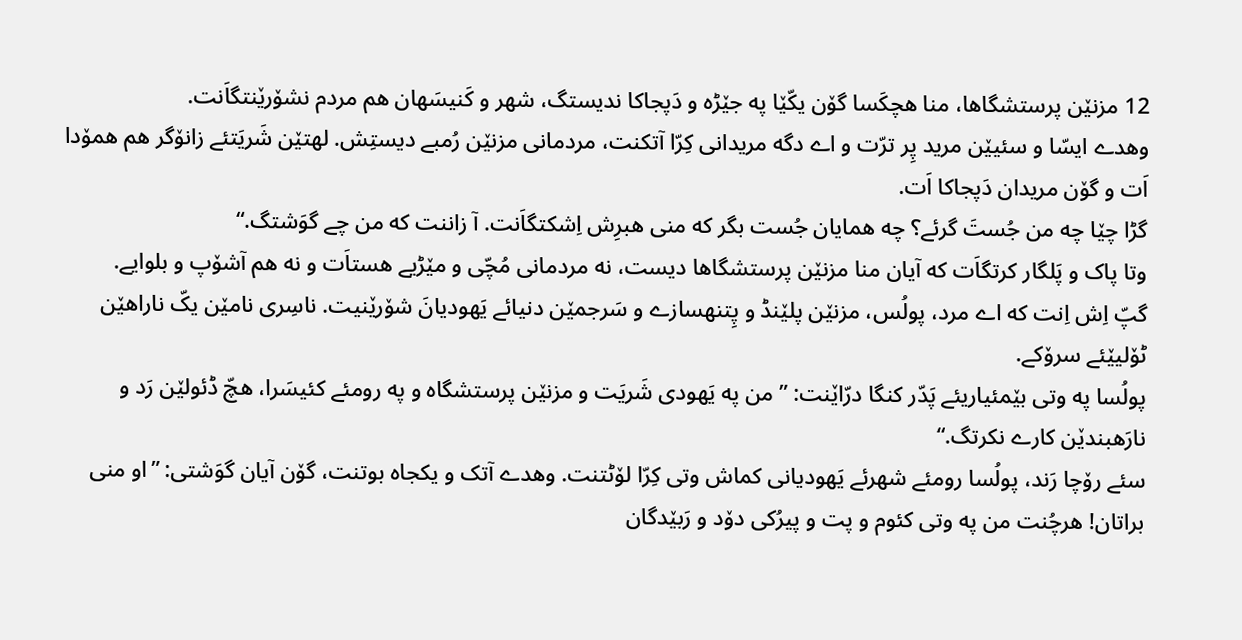12 مزنێن پرستشگاها، منا هچکَسا گۆن یکّێا په جێڑه و دَپجاکا ندیستگ، شهر و کَنیسَهان هم مردم نشۆرێنتگاَنت.
وهدے ایسّا و سئیێن مرید پِر ترّت و اے دگه مریدانی کِرّا آتکنت، مردمانی مزنێن رُمبے دیستِش. لهتێن شَریَتئے زانۆگر هم همۆدا اَت و گۆن مریدان دَپجاکا اَت.
گڑا چێا چه من جُستَ گرئے؟ چه همایان جُست بگر که منی هبرِش اِشکتگاَنت. آ زاننت که من چے گوَشتگ.“
وتا پاک و پَلگار کرتگاَت که آیان منا مزنێن پرستشگاها دیست، نه مردمانی مُچّی و مێڑیے هستاَت و نه هم آشۆپ و بلوایے.
گپّ اِش اِنت که اے مرد، پولُس، مزنێن پلێنڈ و پِتنهسازے و سَرجمێن دنیائے یَهودیانَ شۆرێنیت. ناسِری نامێن یکّ ناراهێن ٹۆلیێئے سرۆکے.
پولُسا په وتی بێمئیاریئے پَدّر کنگا درّاێنت: ”من په یَهودی شَریَت و مزنێن پرستشگاه و په رومئے کئیسَرا، هچّ ڈئولێن رَد و نارَهبندێن کارے نکرتگ.“
سئے رۆچا رَند، پولُسا رومئے شهرئے یَهودیانی کماش وتی کِرّا لۆٹتنت. وهدے آتک و یکجاه بوتنت، گۆن آیان گوَشتی: ”او منی براتان! هرچُنت من په وتی کئوم و پت و پیرُکی دۆد و رَبێدگان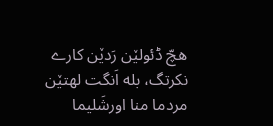هچّ ڈئولێن رَدێن کارے نکرتگ، بله اَنگت لهتێن مردما منا اورشَلیما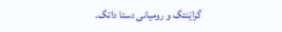گراێنتگ و رومیانی دستا داتگ.